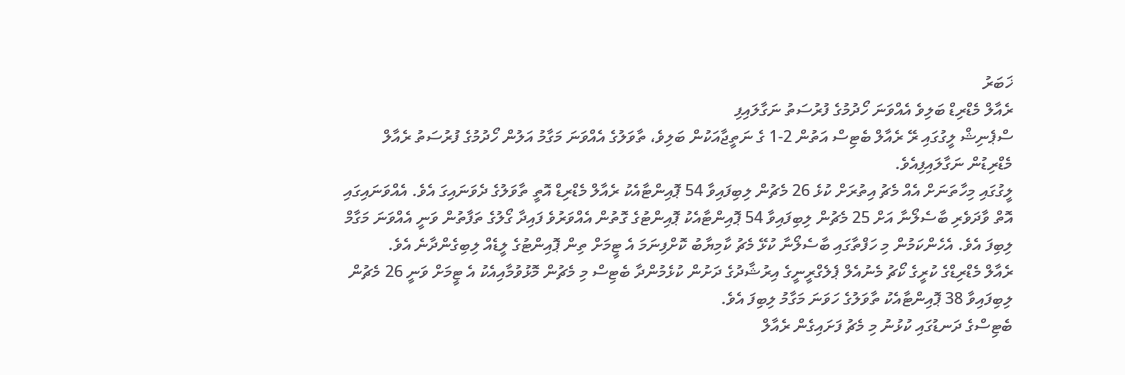ޚަބަރު
ރެއާލް މެޑްރިޑް ބަލިވެ އެއްވަނަ ހޯދުމުގެ ފުރުސަތު ނަގާލައިފި
ސްޕެނިޝް ލީގުގައި ރޭ ރެއާލް ބެޓިސް އަތުން 2-1 ގެ ނަތީޖާއަކުން ބަލިވެ، ތާވަލުގެ އެއްވަނަ މަގާމު އަލުން ހޯދުމުގެ ފުރުސަތު ރެއާލް މެޑްރިޑުން ނަގާލައިފިއެވެ.
ލީގުގައި މިހާތަނަށް އެއް މެޗު އިތުރަށް ކުޅެ 26 މެޗުން ލިބިފައިވާ 54 ޕޮއިންޓާއެކު ރެއާލް މެޑްރިޑް އޮތީ ތާވަލުގެ ދެވަނައިގަ އެވެ. އެއްވަނައިގައި އޮތް ވާދަވެރި ބާސެލޯނާ އަށް 25 މެޗުން ލިބިފައިވާ 54 ޕޮއިންޓާއެކު ޕޮއިންޓުގެ ގޮތުން އެއްވަރުވެ ފައިދާ ގޯލުގެ ތަފާތުން ވަނީ އެއްވަނަ މަގާމް ލިބިފަ އެވެ. އެހެންކަމުން މި ހަފްތާގައި ބާސެލޯނާ ކުޅޭ މެޗު ކާމިޔާބު ކޮށްފިނަމަ އެ ޓީމަށް ތިން ޕޮއިންޓުގެ ލީޑެއް ލިބިގެންދާނެ އެވެ.
ރެއާލް މެޑްރިޑްގެ ކުރީގެ ކޯޗު މެނުއެލް ޕެލެގްރީނީގެ އިރުޝާދުގެ ދަށުން ކުޅެމުންދާ ބެޓިސް މި މެޗުން މޮޅުވުމާއިއެކު އެ ޓީމަށް ވަނީ 26 މެޗުން ލިބިފައިވާ 38 ޕޮއިންޓާއެކު ތާވަލުގެ ހަވަނަ މަގާމު ލިބިފަ އެވެ.
ބެޓިސްގެ ދަނޑުގައި ކުޅުނު މި މެޗު ފަށައިގެން ރެއާލް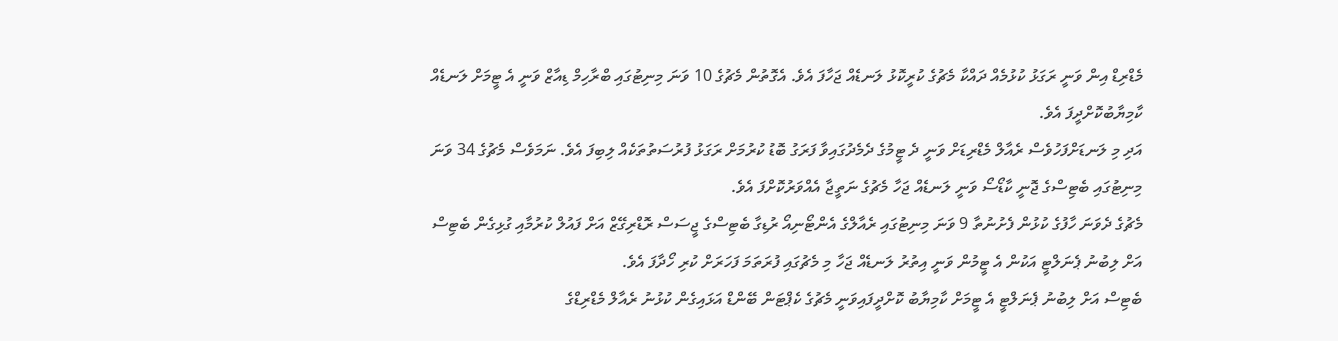މެޑްރިޑް އިން ވަނީ ރަގަޅު ކުޅުމެއް ދައްކާ މެޗުގެ ކުރީކޮޅު ލަނޑެއް ޖަހާފަ އެވެ. އެގޮތުން މެޗުގެ 10 ވަނަ މިނިޓުގައި ބްރާހިމް ޑިއާޒް ވަނީ އެ ޓީމަށް ލަނޑެއް ކާމިޔާބުކޮށްދީފަ އެވެ.
އަދި މި ލަނޑަށްފަހުވެސް ރެއާލް މެޑްރިޑަށް ވަނީ ދެ ޓީމުގެ ދެމެދުގައިވާ ފަރަގު ބޮޑު ކުރުމަށް ރަގަޅު ފުރުސަތުތަކެއް ލިބިފަ އެވެ. ނަމަވެސް މެޗުގެ 34 ވަނަ މިނިޓުގައި ބެޓިސްގެ ޖޮނީ ކާޑޯސޯ ވަނީ ލަނޑެއް ޖަހާ މެޗުގެ ނަތީޖާ އެއްވަރުކޮށްފަ އެވެ.
މެޗުގެ ދެވަނަ ހާފުގެ ކުޅުން ފެށުނުތާ 9 ވަނަ މިނިޓުގައި ރެއާލްގެ އެންޓޯނިއޯ ރުޑިގާ ބެޓިސްގެ ޖީސަސް ރޮޑްރިގޭޒް އަށް ފައުލް ކުރުމާއި ގުޅިގެން ބެޓިސް އަށް ލިބުނު ޕެނަލްޓީ އަކުން އެ ޓީމުން ވަނީ އިތުރު ލަނޑެއް ޖަހާ މި މެޗުގައި ފުރަތަމަ ފަހަރަށް ކުރި ހޯދާފަ އެވެ.
ބެޓިސް އަށް ލިބުނު ޕެނަލްޓީ އެ ޓީމަށް ކާމިޔާބު ކޮށްދީފައިވަނީ މެޗުގެ ކެޕްޓަން ބޭންޑް އަޅައިގެން ކުޅުނު ރެއާލް މެޑްރިޑްގެ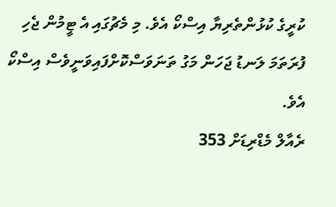ކުރީގެ ކުޅުންތެރިޔާ އިސްކޯ އެވެ. މި މެޗުގައި އެ ޓީމުން ޖެހި ފުރަތަމަ ލަނޑު ޖަހަން މަގު ތަނަވަސްކޮށްފައިވަނީވެސް އިސްކޯ އެވެ.
ރެއާލް މެޑްރިޑަށް 353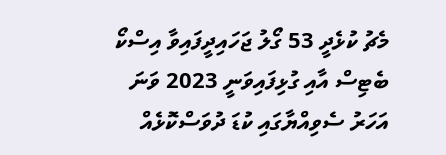މެޗު ކުޅެދީ 53 ގޯލު ޖަހައިދީފައިވާ އިސްކޯ ބެޓިސް އާއި ގުޅިފައިވަނީ 2023 ވަނަ އަހަރު ސެވިއްޔާގައި ކުޑަ ދުވަސްކޮޅެއް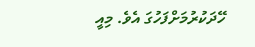ހޭދަކުރުމަށްފަހުގަ އެވެ. މިއީ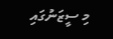މި ސީޒަނުގައި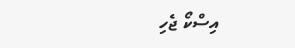އިސްކޯ ޖެހި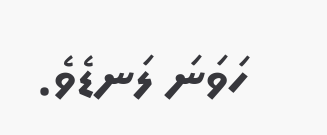ހަވަނަ ލަނޑެވެ.